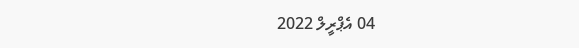04 އެޕްރީލް 2022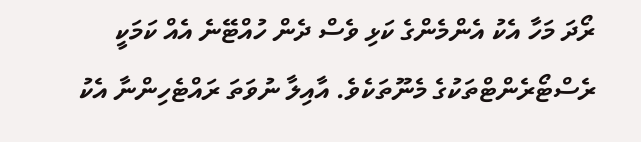ރޯދަ މަހާ އެކު އެންމެންގެ ކަޅި ވެސް ދެން ހުއްޓޭނެ އެއް ކަމަކީ ރެސްޓޯރެންޓްތަކުގެ މެނޫތަކެވެ. އާއިލާ ނުވަތަ ރައްޓެހިންނާ އެކު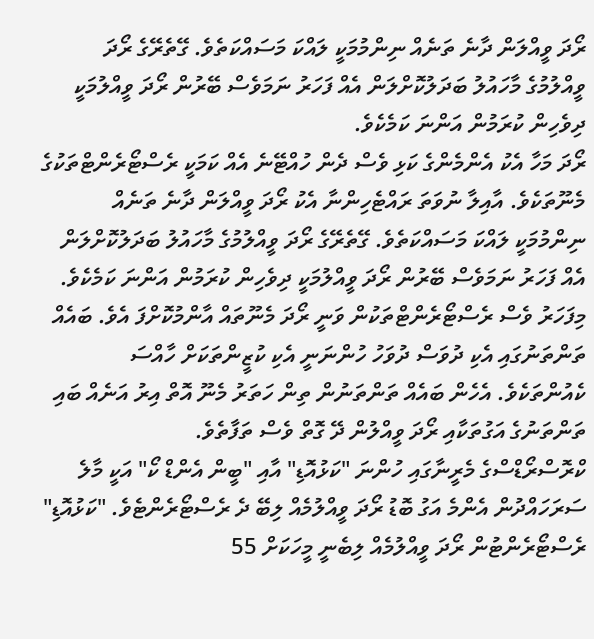ރޯދަ ވީއްލަން ދާނެ ތަނެއް ނިންމުމަކީ ލައްކަ މަސައްކަތެވެ. ގޭތެރޭގެ ރޯދަ ވީއްލުމުގެ މާހައުލު ބަދަލުކޮށްލަން އެއް ފަހަރު ނަމަވެސް ބޭރުން ރޯދަ ވީއްލުމަކީ ދިވެހިން ކުރަމުން އަންނަ ކަމެކެވެ.
ރޯދަ މަހާ އެކު އެންމެންގެ ކަޅި ވެސް ދެން ހުއްޓޭނެ އެއް ކަމަކީ ރެސްޓޯރެންޓްތަކުގެ މެނޫތަކެވެ. އާއިލާ ނުވަތަ ރައްޓެހިންނާ އެކު ރޯދަ ވީއްލަން ދާނެ ތަނެއް ނިންމުމަކީ ލައްކަ މަސައްކަތެވެ. ގޭތެރޭގެ ރޯދަ ވީއްލުމުގެ މާހައުލު ބަދަލުކޮށްލަން އެއް ފަހަރު ނަމަވެސް ބޭރުން ރޯދަ ވީއްލުމަކީ ދިވެހިން ކުރަމުން އަންނަ ކަމެކެވެ.
މިފަހަރު ވެސް ރެސްޓޯރެންޓްތަކުން ވަނީ ރޯދަ މެނޫތައް އާންމުކޮށްފަ އެވެ. ބައެއް ތަންތަނުގައި އެކި ދުވަސް ދުވަހު ހުންނަނީ އެކި ކުޒީންތަކަށް ހާއްސަ ކެއުންތަކެވެ. އެހެން ބައެއް ތަންތަނުން ތިން ހަތަރު މެނޫ އޮތް އިރު އަނެއް ބައި ތަންތަނުގެ އަގުތަކާއި ރޯދަ ވީއްލުން ދޭ ގޮތް ވެސް ތަފާތެވެ.
ކްރޮސްރޯޑްސްގެ މެރީނާގައި ހުންނަ "ކަޅުއޮޑި" އާއި "ބީން އެންޑް ކޯ" އަކީ މާލެ ސަރަހައްދުން އެންމެ އަގު ބޮޑު ރޯދަ ވީއްލުމެއް ލިބޭ ދެ ރެސްޓޯރެންޓެވެ. "ކަޅުއޮޑި" ރެސްޓޯރެންޓުން ރޯދަ ވީއްލުމެއް ލިބެނީ މީހަކަށް 55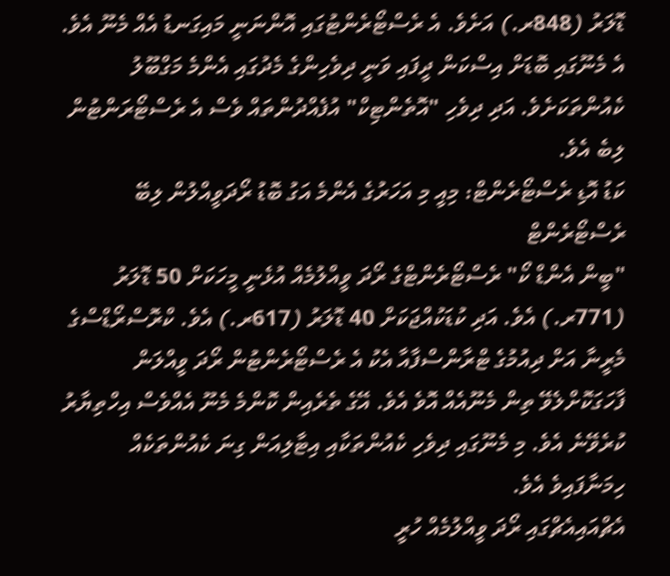ޑޮލަރު (848ރ.) އަށެވެ. އެ ރެސްޓޯރެންޓުގައި އޮންނަނީ މައިގަނޑު އެއް މެނޫ އެވެ. އެ މެނޫގައި ބޮޑަށް އިސްކަން ދީފައި ވަނީ ދިވެހިންގެ މެދުގައި އެންމެ މަގްބޫލު ކެއުންތަކަށެވެ. އަދި ދިވެހި "އޮތެންޓިކް" އުފެއްދުންތައް ވެސް އެ ރެސްޓޯރަންޓުން ލިބެ އެވެ.
ކަޑު އޮޑި ރެސްޓޯރެންޓް: މިއީ މި އަހަރުގެ އެންމެ އަގު ބޮޑު ރޯދަވީއްލުން ލިބޭ ރެސްޓޯރެންޓް
"ބީން އެންޑް ކޯ" ރެސްޓޯރެންޓްގެ ރޯދަ ވީއްލުމެއް އުޅެނީ މީހަކަށް 50 ޑޮލަރު (771ރ.) އެވެ. އަދި ކުޑަކުއްޖަކަށް 40 ޑޮލަރު (617ރ.) އެވެ. ކްރޮސްރޯޑްސްގެ މެރީނާ އަށް ދިއުމުގެ ޓްރާންސްފާއާ އެކު އެ ރެސްޓޯރެންޓުން ރޯދަ ވީއްލަން ފާހަގަކޮށްލެވޭ ތިން މެނޫއެއް އޮވެ އެވެ. އޭގެ ތެރެއިން ކޮންމެ މެނޫ އެއްވެސް އިހްތިޔާރު ކުރެވޭނެ އެވެ. މި މެނޫގައި ދިވެހި ކެއުންތަކާއި އިޓާލިއަން ގިނަ ކެއުންތަކެއް ހިމަނާފައިވެ އެވެ.
އެޗްއައިއެޗްގައި ރޯދަ ވީއްލުމެއް ހުރީ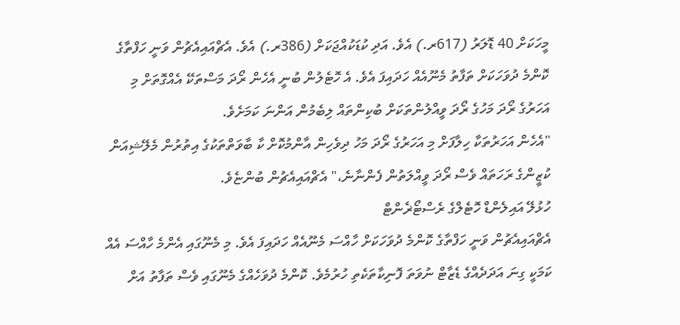މީހަކަށް 40 ޑޮލަރު (617ރ.) އެވެ. އަދި ކުޑަކުއްޖަކަށް (386ރ.) އެވެ. އެޗްއައިއެޗުން ވަނީ ހަފްތާގެ ކޮންމެ ދުވަހަކަށް ތަފާތު މެނޫއެއް ހަދައިފަ އެވެ. އެ ހޮޓެލުން ބުނީ އެހެން ރޯދަ މަސްތަކޭ އެއްގޮތަށް މި އަހަރުގެ ރޯދަ މަހުގެ ރޯދަ ވީއްލުންތަކަށް ބުކިންތައް ލިބެމުން އަންނަ ކަމަށެވެ.
"އެހެން އަހަރުތަކާ ހިލާފަށް މި އަހަރުގެ ރޯދަ މަހު ދިވެހިން އާންމުކޮށް ކާ ބާވަތްތަކުގެ އިތުރުން މެލޭޝިއަން ކުޒީންގެ ރަހަތައް ވެސް ރޯދަ ވީއްލަތުން ފެންނާނެ،" އެޗްއައިއެޗުން ބުންޏެވެ.
ހުޅުލޭ އައިލެންޑް ހޮޓެލްގެ ރެސްޓޯޜެންޓް
އެޗްއައިއެޗުން ވަނީ ހަފްތާގެ ކޮންމެ ދުވަހަކަށް ހާއްސަ މެނޫއެއް ހަދައިފަ އެވެ. މި މެނޫގައި އެންމެ ހާއްސަ އެއް ކަމަކީ ގިނަ އަދަދެއްގެ ޑެޒާޓް ނުވަތަ ފޮނިކާތަކެތި ހުރުމެވެ. ކޮންމެ ދުވަހެއްގެ މެނޫގައި ވެސް ތަފާތު އަށް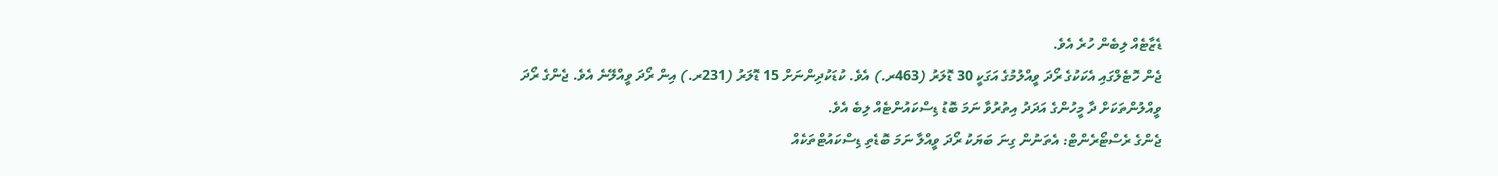ޑެޒާޓެއް ލިބެން ހުރެ އެވެ.
ޖެން ހޮޓެލްގައި އެކަކުގެ ރޯދަ ވީއްލުމުގެ އަގަކީ 30 ޑޮލަރު (463ރ.) އެވެ. ކުޑަކުދިންނަށް 15 ޑޮލަރު (231ރ.) އިން ރޯދަ ވީއްލޭނެ އެވެ. ޖެންގެ ރޯދަ ވީއްލުންތަކަށް ދާ މީހުންގެ އަދަދު އިތުރުވާ ނަމަ ބޮޑު ޑިސްކައުންޓެއް ލިބެ އެވެ.
ޖެންގެ ރެސްޓޯރެންޓް: އެތަނުން ގިނަ ބަޔަކު ރޯދަ ވީއްލާ ނަމަ ބޮޑެތި ޑިސްކައުޓްތަކެއް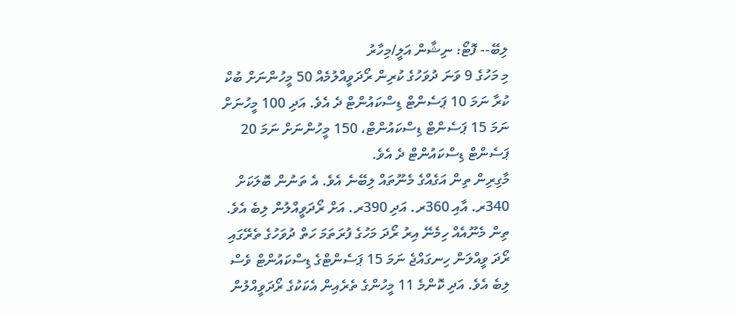ލިބޭ-- ފޮޓޯ: ނިޝާން އަލީ/މިހާރު
މި މަހުގެ 9 ވަނަ ދުވަހުގެ ކުރިން ރޯދަވީއްލުމެއް 50 މީހުންނަށް ބުކް ކުރާ ނަމަ 10 ޕަސެންޓް ޑިސްކައުންޓް ދެ އެވެ. އަދި 100 މީހުނަށް ނަމަ 15 ޕަސެންޓް ޑިސްކައުންޓް، 150 މީހުންނަށް ނަމަ 20 ޕަސެންޓް ޑިސްކައުންޓް ދެ އެވެ.
މާގިރިން ތިން އަގެއްގެ މެނޫތައް ލިބޭނެ އެވެ. އެ ތަނުން ބޮލަކަށް 340ރ. އާއި 360ރ. އަދި 390ރ. އަށް ރޯދަވީއްލުން ލިބެ އެވެ. ތިން މެނޫއެއް ހިމެނޭ އިރު ރޯދަ މަހުގެ ފުރަތަމަ ހަތް ދުވަހުގެ ތެރޭގައި ރޯދަ ވީއްލަން ހިނގައްޖެ ނަމަ 15 ޕަސެންޓްގެ ޑިސްކައުންޓް ވެސް ލިބެ އެވެ. އަދި ކޮންމެ 11 މީހުންގެ ތެރެއިން އެކަކުގެ ރޯދަވީއްލުން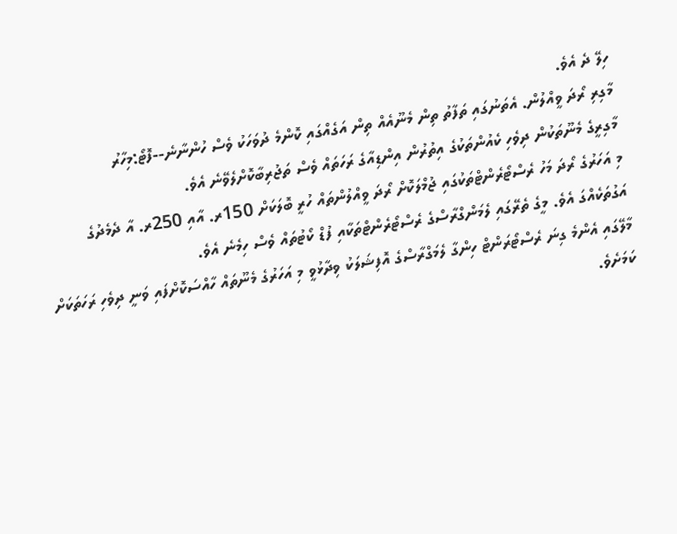ހިލޭ ދެ އެވެ.
މާގިރި ރޯދަ ވީއްލުން. އެތަނުގައި ތަފާތު ތިން މެނޫއެއް ތިން އަގެއްގައި ކޮންމެ ދުވަހަކު ވެސް ހުންނާނެ--ފޮޓޯ:މިހާރު
މާގިރީގެ މެނޫތަކުން ދިވެހި ކެއުންތަކުގެ އިތުރުން އިންޑިއާގެ ރަހަތައް ވެސް ތަޖުރިބާކޮށްލެވޭނެ އެވެ.
މި އަހަރުގެ ރޯދަ މަހު ރެސްޓޯރެންޓްތަކުގައި ޖުމްލަކޮށް ރޯދަ ވީއްލުންތައް ހުރީ ބޮލަކަށް 150ރ. އާއި 250ރ. އާ ދެމެދުގެ އަގުތަކެއްގަ އެވެ. މީގެ ތެރޭގައި ލެމަންގްރާސްގެ ރެސްޓޯރެންޓްތަކާއި ފުޑް ކޯޓުތައް ވެސް ހިމެނެ އެވެ.
މާލޭގައި އެންމެ ގިނަ ރެސްޓޯރަންޓް ހިންގާ ލެމަގްރާސްގެ އޮފިޝަލަކު ވިދާޅުވީ މި އަހަރުގެ މެނޫތައް ހާއްސަކޮށްފައި ވަނީ ދިވެހި ރަހަތަކަށް ކަމަށެވެ.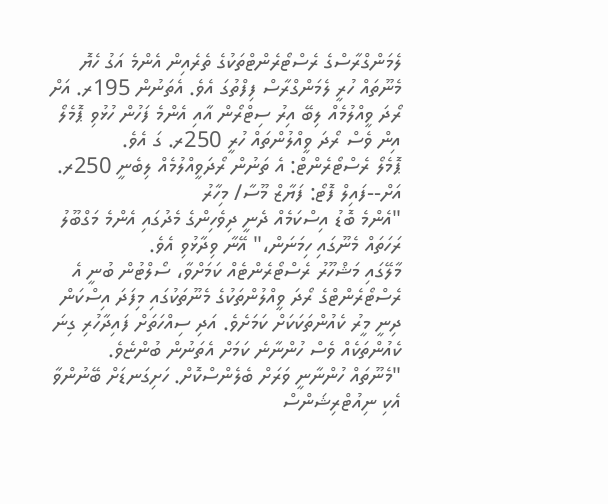ލެމަންގްރާސްގެ ރެސްޓޯރެންޓްތަކުގެ ތެރެއިން އެންމެ އަގު ހެޔޮ މެނޫތައް ހުރީ ލެމަންގްރާސް ފިފްތުގަ އެވެ. އެތަނުން 195ރ. އަށް ރޯދަ ވީއްލުމެއް ލިބޭ އިރު ސިޓްރޯން އާއި އެންމެ ފަހުން ހުޅުވި ޕޮމެލޯ އިން ވެސް ރޯދަ ވީއްލުންތައް ހުރީ 250ރ. ގަ އެވެ.
ޕޮމެލޯ ރެސްޓޯރެންޓް: އެ ތަނުން ރޯދަވީއްލުމެއް ލިބެނީ 250ރ. އަށް--ފައިލް ފޮޓޯ: ފަޔާޒް މޫސާ/ މިހާރު
"އެންމެ ބޮޑު އިސްކަމެއް ދެނީ ދިވެހިންގެ މެދުގައި އެންމެ މަގްބޫލު ރަހަތައް މެނޫގައި ހިމަނަން،" އޭނާ ވިދާޅުވި އެވެ.
މާލޭގައި މަޝްހޫރު ރެސްޓޯރެންޓެއް ކަމަށްވާ، ސޯލްޓުން ބުނީ އެ ރެސްޓޯރެންޓްގެ ރޯދަ ވީއްލުންތަކުގެ މެނޫތަކުގައި މިފަދަ އިސްކަން ދިނީ މީރު ކެއުންތަކަކަށް ކަމަށެވެ. އަދި ސިއްހަތަށް ފައިދާހުރި ގިނަ ކެއުންތަކެއް ވެސް ހުންނާނެ ކަމަށް އެތަނުން ބުންޏެވެ.
"މެނޫތައް ހުންނާނީ ވަރަށް ބެލެންސްކޮށް. ހަށިގަނޑަށް ބޭނުންވާ އެކި ނިއުޓްރިޝަންސް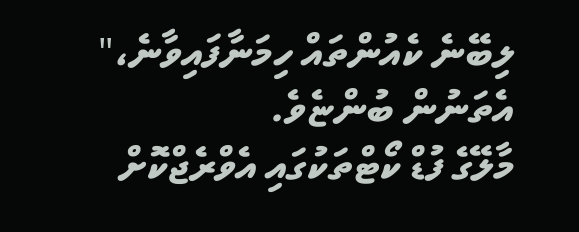ލިބޭނެ ކެއުންތައް ހިމަނާފައިވާނެ،" އެތަނުން ބުންޏެވެ.
މާލޭގެ ފުޑް ކޯޓްތަކުގައި އެވްރެޖްކޮށް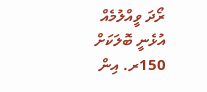ރޯދަ ވީއްލުމެއް އުޅެނީ ބޮލަކަށް 150ރ. އިން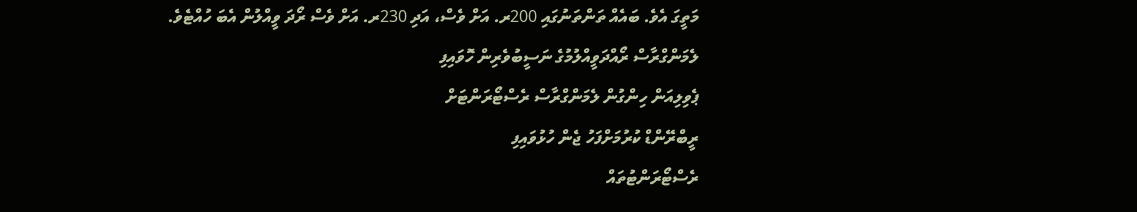މަތީގަ އެވެ. ބައެއް ތަންތަނުގައި 200ރ. އަށް ވެސް، އަދި 230ރ. އަށް ވެސް ރޯދަ ވީއްލުން އެބަ ހުއްޓެވެ.
ލެމަންގްރާސް ރޯއްދަވީއްލުމުގެ ނަސީބުވެރިން ހޮވައިފި
ޕެވިލިއަން ހިންގުން ލެމަންގްރާސް ރެސްޓޯރަންޓަށް
ރީބްރޭންޑް ކުރުމަށްފަހު ޖެން ހުޅުވައިފި
ރެސްޓޯރަންޓުތައް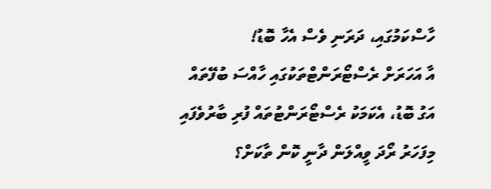ހާސްކަމުގައި، ދަރަނި ވެސް އެހާ ބޮޑު!
އާ އަހަރަށް ރެސްޓޯރަންޓްތަކުގައި ހާއްސަ ބުފޭތައް
އަގު ބޮޑު، އެކަމަކު ރެސްޓޯރަންޓުތައް ފުރި ބާރުވެފައި
މިފަހަރު ރޯދަ ވީއްލަން ދާނީ ކޮން ތާކަށް؟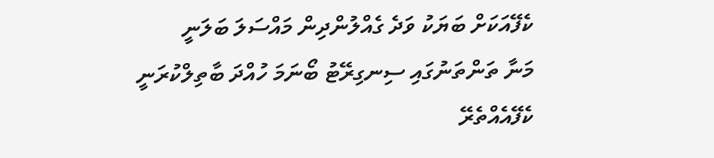ކެފޭއަކަށް ބަޔަކު ވަދެ ގެއްލުންދިން މައްސަލަ ބަލަނީ
މަނާ ތަންތަނުގައި ސިނގިރޭޓު ބޯނަމަ ހުއްދަ ބާތިލްކުރަނީ
ކެފޭއެއްތެރޭ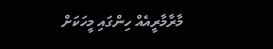މާރާމާރީއެއް ހިންގައި މީހަކަށް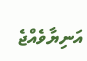އަނިޔާވެއްޖެ